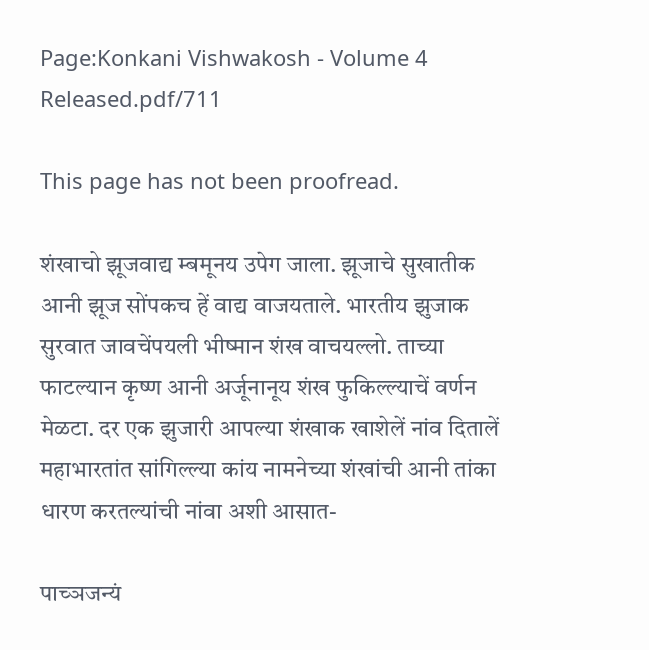Page:Konkani Vishwakosh - Volume 4 Released.pdf/711

This page has not been proofread.

शंखाचो झूजवाद्य म्बमूनय उपेग जाला. झूजाचे सुखातीक आनी झूज सोंपकच हें वाद्य वाजयताले. भारतीय झुजाक सुरवात जावचेंपयली भीष्मान शंख वाचयल्लो. ताच्या फाटल्यान कृष्ण आनी अर्जूनानूय शंख फुकिल्ल्याचें वर्णन मेळटा. दर एक झुजारी आपल्या शंखाक खाशेलें नांव दितालें महाभारतांत सांगिल्ल्या कांय नामनेच्या शंखांची आनी तांका धारण करतल्यांची नांवा अशी आसात-

पाच्ञजन्यं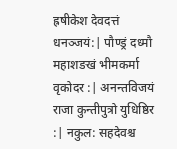ह्रषीकेश देवदत्तं धनञ्जयं:| पौण्ड्रं दध्मौ महाशङखं भीमकर्मा वृकोदर :| अनन्तविजयं राजा कुन्तीपुत्रो युधिष्ठिर :| नकुल: सहदेवश्च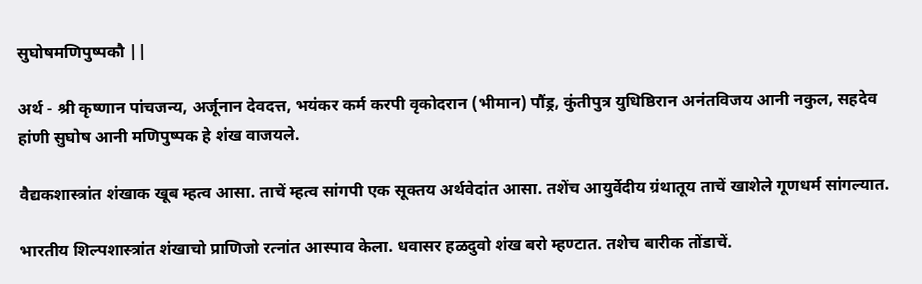सुघोषमणिपुष्पकौ ||

अर्थ - श्री कृष्णान पांचजन्य, अर्जूनान देवदत्त, भयंकर कर्म करपी वृकोदरान (भीमान) पौंड्र, कुंतीपुत्र युधिष्ठिरान अनंतविजय आनी नकुल, सहदेव हांणी सुघोष आनी मणिपुष्पक हे शंख वाजयले.

वैद्यकशास्त्रांत शंखाक खूब म्हत्व आसा. ताचें म्हत्व सांगपी एक सूक्तय अर्थवेदांत आसा. तशेंच आयुर्वेदीय ग्रंथातूय ताचें खाशेले गूणधर्म सांगल्यात.

भारतीय शिल्पशास्त्रांत शंखाचो प्राणिजो रत्नांत आस्पाव केला. धवासर हळदुवो शंख बरो म्हण्टात. तशेच बारीक तोंडाचें.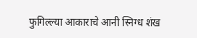फुगिल्ल्या आकाराचे आनी स्निग्ध शंख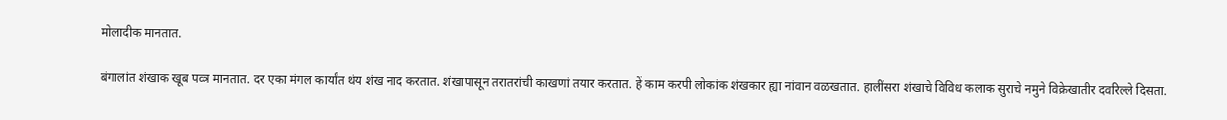मोलादीक मानतात.

बंगालांत शंखाक खूब पव्त्र मानतात. दर एका मंगल कार्यांत थंय शंख नाद करतात. शंखापासून तरातरांची काखणां तयार करतात. हें काम करपी लोकांक शंखकार ह्या नांवान वळखतात. हालींसरा शंखाचे विविध कलाक सुराचे नमुने विक्रेखातीर दवरिल्ले दिसता.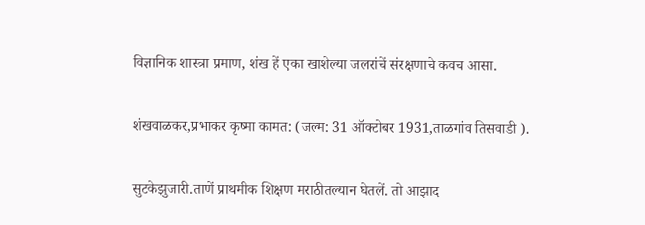विज्ञानिक शास्त्रा प्रमाण, शंख हें एका खाशेल्या जलरांचें संरक्षणाचे कवच आसा.

शंखवाळकर,प्रभाकर कृष्मा कामत: (जल्म: 31 ऑक्टोबर 1931,ताळगांव तिसवाडी ).

सुटकेझुजारी.ताणें प्राथमीक शिक्षण मराठीतल्यान घेतलें. तो आझाद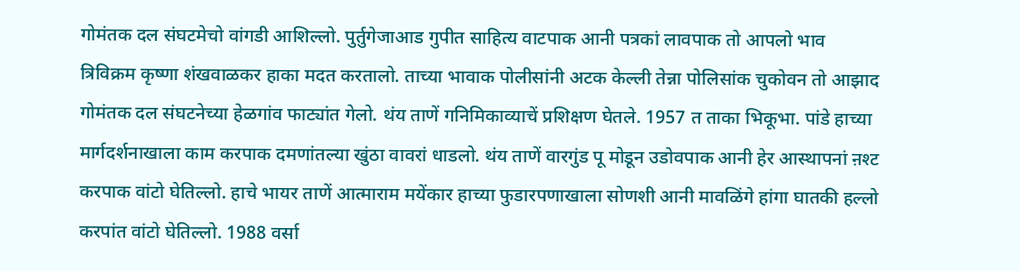गोमंतक दल संघटमेचो वांगडी आशिल्लो. पुर्तुगेजाआड गुपीत साहित्य वाटपाक आनी पत्रकां लावपाक तो आपलो भाव त्रिविक्रम कृष्णा शंखवाळकर हाका मदत करतालो. ताच्या भावाक पोलीसांनी अटक केल्ली तेन्ना पोलिसांक चुकोवन तो आझाद गोमंतक दल संघटनेच्या हेळगांव फाट्यांत गेलो. थंय ताणें गनिमिकाव्याचें प्रशिक्षण घेतले. 1957 त ताका भिकूभा. पांडे हाच्या मार्गदर्शनाखाला काम करपाक दमणांतल्या खुंठा वावरां धाडलो. थंय ताणें वारगुंड पू मोडून उडोवपाक आनी हेर आस्थापनां ऩश्ट करपाक वांटो घेतिल्लो. हाचे भायर ताणें आत्माराम मयेंकार हाच्या फुडारपणाखाला सोणशी आनी मावळिंगे हांगा घातकी हल्लो करपांत वांटो घेतिल्लो. 1988 वर्सा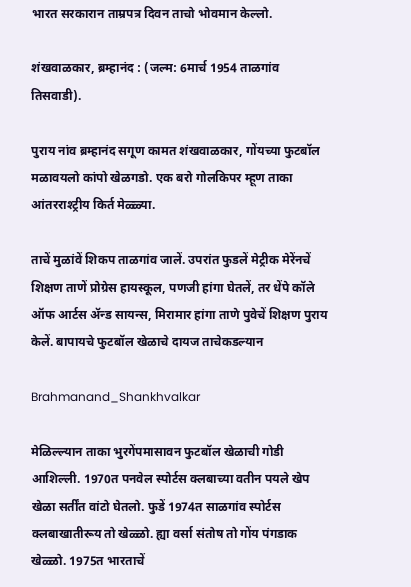भारत सरकारान ताम्रपत्र दिवन ताचो भोवमान केल्लो.

शंखवाळकार, ब्रम्हानंद : (जल्म: 6मार्च 1954 ताळगांव तिसवाडी).

पुराय नांव ब्रम्हानंद सगूण कामत शंखवाळकार, गोंयच्या फुटबॉल मळावयलो कांपो खेळगडो. एक बरो गोलकिपर म्हूण ताका आंतरराश्ट्रीय किर्त मेळ्ळ्या.

ताचें मुळांवें शिकप ताळगांव जालें. उपरांत फुडलें मेट्रीक मेरेंनचें शिक्षण ताणें प्रोग्रेस हायस्कूल, पणजी हांगा घेतलें, तर धेंपे कॉले ऑफ आर्टस ॲन्ड सायन्स, मिरामार हांगा ताणे पुवेचें शिक्षण पुराय केलें. बापायचे फुटबॉल खेळाचे दायज ताचेकडल्यान

Brahmanand_Shankhvalkar

मेळिल्ल्यान ताका भुरगेंपमासावन फुटबॉल खेळाची गोडी आशिल्ली. 1970त पनवेल स्पोर्टस क्लबाच्या वतीन पयले खेप खेळा सर्तींत वांटो घेतलो. फुडें 1974त साळगांव स्पोर्टस क्लबाखातीरूय तो खेळ्ळो. ह्या वर्सा संतोष तो गोंय पंगडाक खेळ्ळो. 1975त भारताचें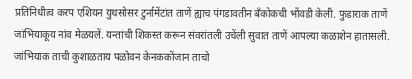प्रतिनिधीत्व करप एशियन युथसोसर टुर्नामेंटांत ताणें ह्याच पंगडावतीन बँकोकची भोंवडी केली. फुडाराक ताणें जांभियाकूय नांव मेळयलें. यन्तांची शिकस्त करून संवरांतली उचेंली सुवात ताणें आपल्या कळाशेन हातासली. जांभियाक ताची कुशाळताय पळोवन केनककोंजान ताचो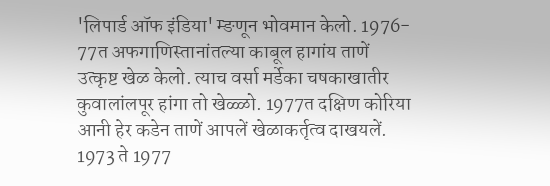'लिपार्ड ऑफ इंडिया' म्ङणून भोवमान केलो. 1976- 77त अफगाणिस्तानांतल्या काबूल हागांय ताणें उत्कृष्ट खेळ केलो. त्याच वर्सा मर्डेका चषकाखातीर कुवालांलपूर हांगा तो खेळ्ळो. 1977त दक्षिण कोरिया आनी हेर कडेन ताणें आपलें खेळाकर्तृत्व दाखयलें. 1973 ते 1977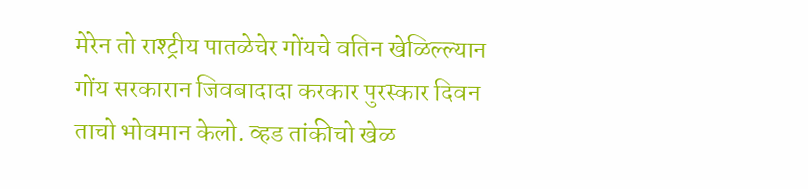मेरेन तो राश्ट्रीय पातळेचेर गोंयचे वतिन खेळिल्ल्यान गोंय सरकारान जिवबादादा करकार पुरस्कार दिवन ताचो भोवमान केलो. व्हड तांकीचो खेळ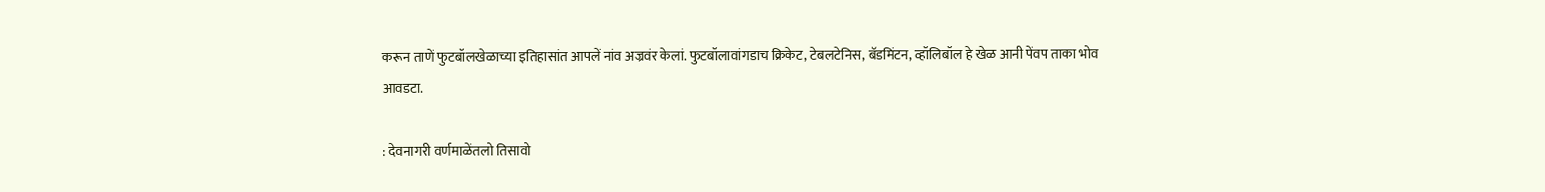करून ताणें फुटबॉलखेळाच्या इतिहासांत आपलें नांव अज्रवंर केलां. फुटबॉलावांगडाच क्रिकेट, टेबलटेनिस, बॅडमिंटन, व्हॉलिबॉल हे खेळ आनी पेंवप ताका भोव आवडटा.

: देवनागरी वर्णमाळेंतलो तिसावो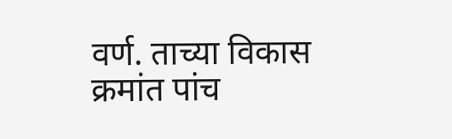वर्ण. ताच्या विकास क्रमांत पांच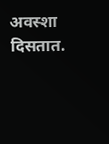अवस्शा दिसतात.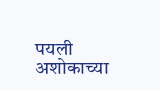पयली अशोकाच्या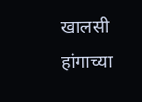खालसी हांगाच्या